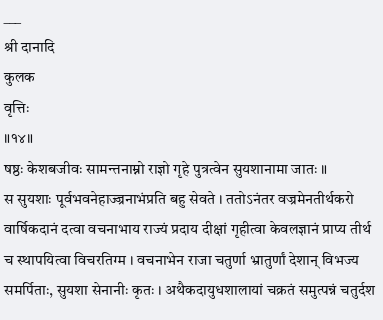___
श्री दानादि
कुलक
वृत्तिः
॥१४॥
षष्ठः केशबजीवः सामन्तनाम्नो राज्ञो गृहे पुत्रत्वेन सुयशानामा जातः ॥
स सुयशाः पूर्वभवनेहाज्ज्रनाभंप्रति बहु सेवते । ततोऽनंतर वज्रमेनतीर्थकरो वार्षिकदानं दत्वा वचनाभाय राज्यं प्रदाय दीक्षां गृहीत्वा केवलज्ञानं प्राप्य तीर्थ च स्थापयित्वा विचरतिग्म । वचनाभेन राजा चतुर्णा भ्रातुर्णां देशान् विभज्य समर्पिताः, सुयशा सेनानीः कृतः । अथैकदायुधशालायां चक्रतं समुत्पन्नं चतुर्दश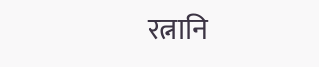रत्नानि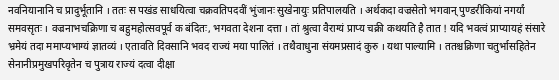नवनियानानि च प्रादुर्भूतानि । ततः स पखंड साधयित्वा चक्रवतिपदवीं भुंजानः सुखेनायुः प्रतिपालयति । अर्थकदा वज्रसेतो भगवान् पुण्डरीकियां नगर्यां समवसृतः । वज्रनाभचक्रिणा च बहुमहोत्सवपूर्व क बंदितः, भगवता देशना दत्ता । तां श्रुत्वा वैराग्यं प्राप्य चक्री कथयति है तात ! यदि भवत्वं प्राप्यायहं संसारे भ्रमेयं तदा ममाप्यभाग्यं ज्ञातव्यं । एतावति दिवसानि भवद राज्यं मया पालितं । तथैवाधुना संयमप्रसादं कुरु । यथा पाल्यामि । ततश्चक्रिणा चतुर्भासहितेन सेनानीप्रमुखपरिवृतेन च पुत्राय राज्यं दत्वा दीक्षा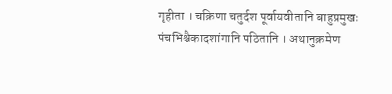गृहीता । चक्रिणा चतुर्दश पूर्वायवीतानि बाहुप्रमुखः पंचभिश्चैकादशांगानि पठितानि । अथानुक्रमेण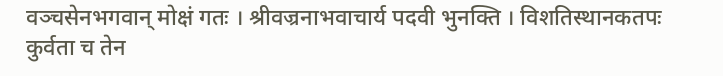वञ्चसेनभगवान् मोक्षं गतः । श्रीवज्रनाभवाचार्य पदवी भुनक्ति । विशतिस्थानकतपः कुर्वता च तेन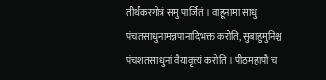तीर्थंकरगोत्रं समु पार्जितं । वाहूनामा साधु पंचतसाधुनामन्नपानादिभक्त करोति, सुबाहुमुनिश्च पंचशतसाधुनां वैयावृत्त्यं करोति । पीठमहापौ च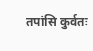तपांसि कुर्वतः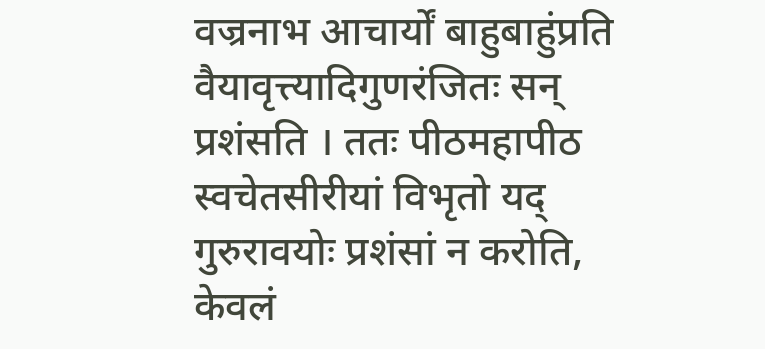वज्रनाभ आचार्यों बाहुबाहुंप्रति वैयावृत्त्यादिगुणरंजितः सन् प्रशंसति । ततः पीठमहापीठ स्वचेतसीरीयां विभृतो यद् गुरुरावयोः प्रशंसां न करोति, केवलं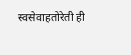स्वसेवाहतोरेती ही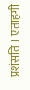प्रशंसति । एताहगी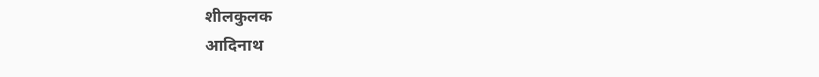शीलकुलक
आदिनाथ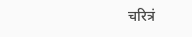चरित्रं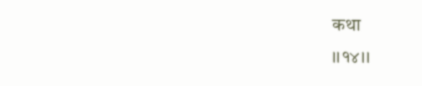कथा
।।१४।।